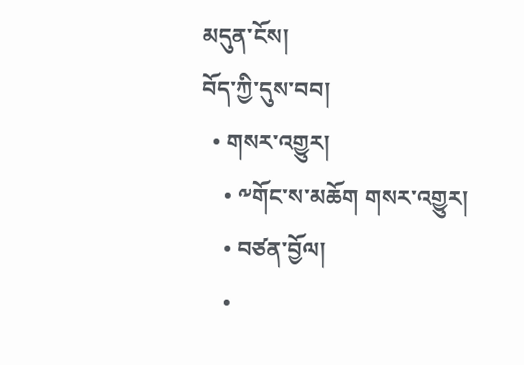མདུན་ངོས།
བོད་ཀྱི་དུས་བབ།
  • གསར་འགྱུར།
    • ༸གོང་ས་མཆོག གསར་འགྱུར།
    • བཙན་བྱོལ།
    •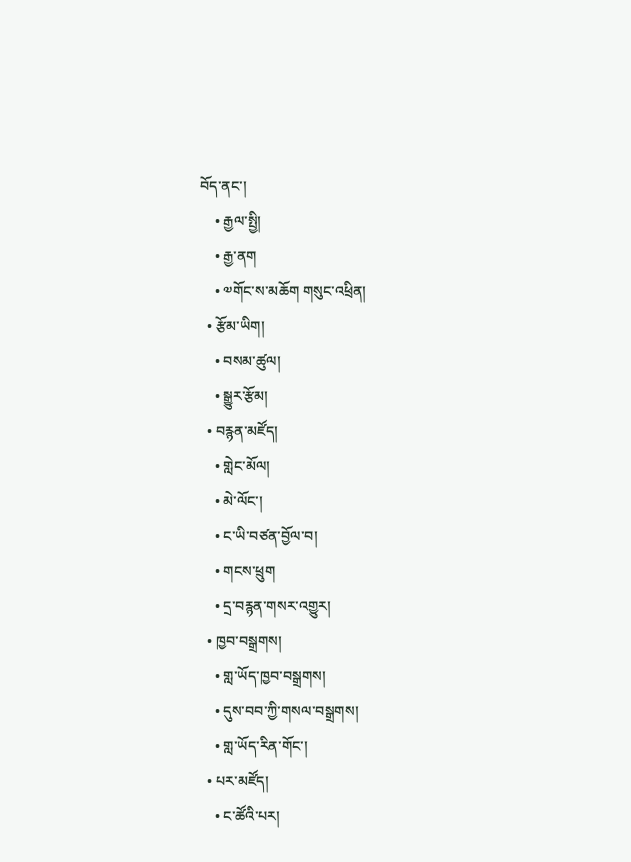བོད་ནང་།
    • རྒྱལ་སྤྱི།
    • རྒྱ་ནག
    • ༧གོང་ས་མཆོག གསུང་འཕྲིན།
  • རྩོམ་ཡིག།
    • བསམ་ཚུལ།
    • སྒྱུར་རྩོམ།
  • བརྙན་མཛོད།
    • གླེང་མོལ།
    • མེ་ལོང་།
    • ང་ཡི་བཙན་བྱོལ་བ།
    • གངས་ཕྲུག
    • དྲ་བརྙན་གསར་འགྱུར།
  • ཁྱབ་བསྒྲགས།
    • གླ་ཡོད་ཁྱབ་བསྒྲགས།
    • དུས་བབ་ཀྱི་གསལ་བསྒྲགས།
    • གླ་ཡོད་རིན་གོང་།
  • པར་མཛོད།
    • ང་ཚོའི་པར།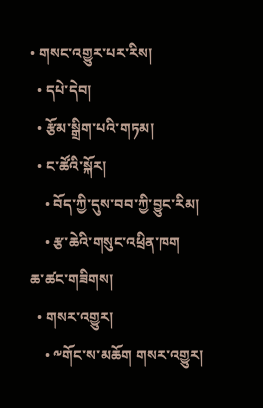• གསང་འགྱུར་པར་རིས།
  • དཔེ་དེབ།
  • རྩོམ་སྒྲིག་པའི་གཏམ།
  • ང་ཚོའི་སྐོར།
    • བོད་ཀྱི་དུས་བབ་ཀྱི་བྱུང་རིམ།
    • རྩ་ཆེའི་གསུང་འཕྲིན་ཁག
ཆ་ཚང་གཟིགས།
  • གསར་འགྱུར།
    • ༸གོང་ས་མཆོག གསར་འགྱུར།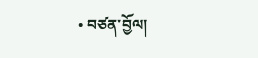• བཙན་བྱོལ།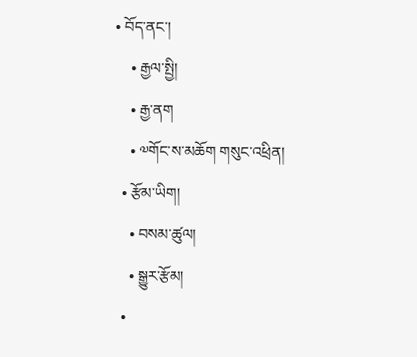• བོད་ནང་།
    • རྒྱལ་སྤྱི།
    • རྒྱ་ནག
    • ༧གོང་ས་མཆོག གསུང་འཕྲིན།
  • རྩོམ་ཡིག།
    • བསམ་ཚུལ།
    • སྒྱུར་རྩོམ།
  •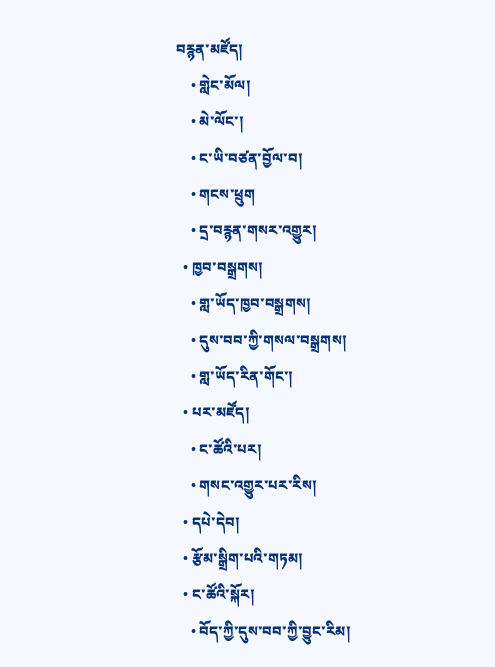བརྙན་མཛོད།
    • གླེང་མོལ།
    • མེ་ལོང་།
    • ང་ཡི་བཙན་བྱོལ་བ།
    • གངས་ཕྲུག
    • དྲ་བརྙན་གསར་འགྱུར།
  • ཁྱབ་བསྒྲགས།
    • གླ་ཡོད་ཁྱབ་བསྒྲགས།
    • དུས་བབ་ཀྱི་གསལ་བསྒྲགས།
    • གླ་ཡོད་རིན་གོང་།
  • པར་མཛོད།
    • ང་ཚོའི་པར།
    • གསང་འགྱུར་པར་རིས།
  • དཔེ་དེབ།
  • རྩོམ་སྒྲིག་པའི་གཏམ།
  • ང་ཚོའི་སྐོར།
    • བོད་ཀྱི་དུས་བབ་ཀྱི་བྱུང་རིམ།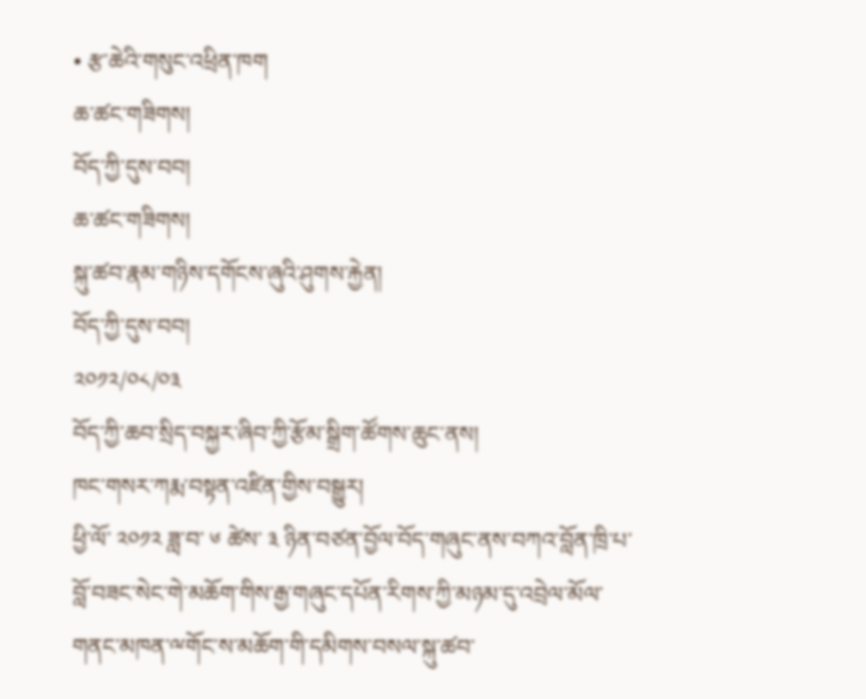• རྩ་ཆེའི་གསུང་འཕྲིན་ཁག
ཆ་ཚང་གཟིགས།
བོད་ཀྱི་དུས་བབ།
ཆ་ཚང་གཟིགས།
སྐུ་ཚབ་རྣམ་གཉིས་དགོངས་ཞུའི་ཤུགས་རྐྱེན།
བོད་ཀྱི་དུས་བབ།
༢༠༡༢/༠༨/༠༣
བོད་ཀྱི་ཆབ་སྲིད་བསྐྱར་ཞིབ་ཀྱི་རྩོམ་སྒྲིག་ཚོགས་ཆུང་ནས།
ཁང་གསར་ཀརྨ་བསྟན་འཛིན་གྱིས་བསྒྱུར།
ཕྱི་ལོ་ ༢༠༡༢ ཟླ་བ་ ༦ ཚེས་ ༣ ཉིན་བཙན་བྱོལ་བོད་གཞུང་ནས་བཀའ་བློན་ཁྲི་པ་བློ་བཟང་སེང་གེ་མཆོག་གིས་རྒྱ་གཞུང་དཔོན་རིགས་ཀྱི་མཉམ་དུ་འབྲེལ་མོལ་གནང་མཁན་ྋགོང་ས་མཆོག་གི་དམིགས་བསལ་སྐུ་ཚབ་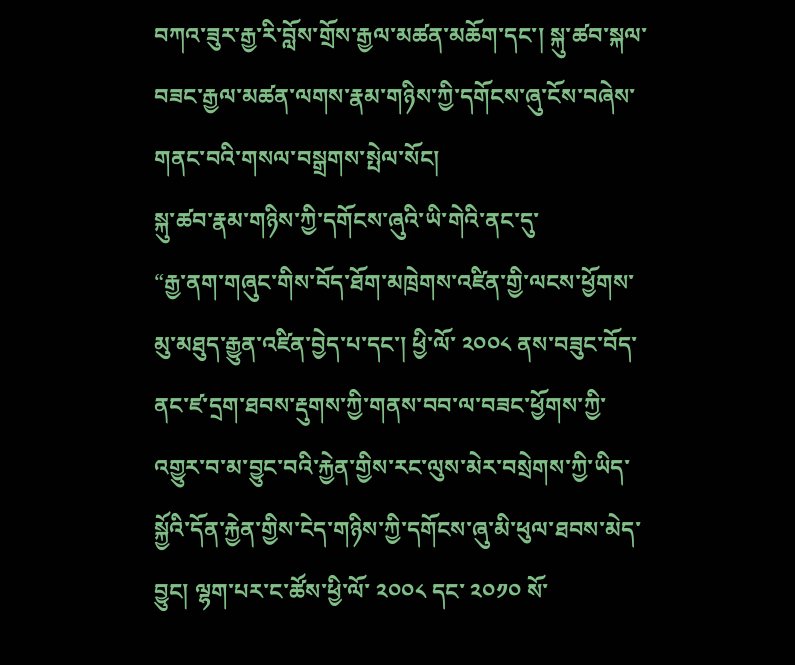བཀའ་ཟུར་རྒྱ་རི་བློས་གྲོས་རྒྱལ་མཚན་མཆོག་དང་། སྐུ་ཚབ་སྐལ་བཟང་རྒྱལ་མཚན་ལགས་རྣམ་གཉིས་ཀྱི་དགོངས་ཞུ་ངོས་བཞེས་གནང་བའི་གསལ་བསྒྲགས་སྤེལ་སོང།
སྐུ་ཚབ་རྣམ་གཉིས་ཀྱི་དགོངས་ཞུའི་ཡི་གེའི་ནང་དུ་
“རྒྱ་ནག་གཞུང་གིས་བོད་ཐོག་མཁྲེགས་འཛིན་གྱི་ལངས་ཕྱོགས་མུ་མཐུད་རྒྱུན་འཛིན་བྱེད་པ་དང་། ཕྱི་ལོ་ ༢༠༠༨ ནས་བཟུང་བོད་ནང་ཛ་དྲག་ཐབས་རྡུགས་ཀྱི་གནས་བབ་ལ་བཟང་ཕྱོགས་ཀྱི་འགྱུར་བ་མ་བྱུང་བའི་རྐྱེན་གྱིས་རང་ལུས་མེར་བསྲེགས་ཀྱི་ཡིད་སྐྱོའི་དོན་རྐྱེན་གྱིས་ངེད་གཉིས་ཀྱི་དགོངས་ཞུ་མི་ཕུལ་ཐབས་མེད་བྱུང། ལྷག་པར་ང་ཚོས་ཕྱི་ལོ་ ༢༠༠༨ དང་ ༢༠༡༠ སོ་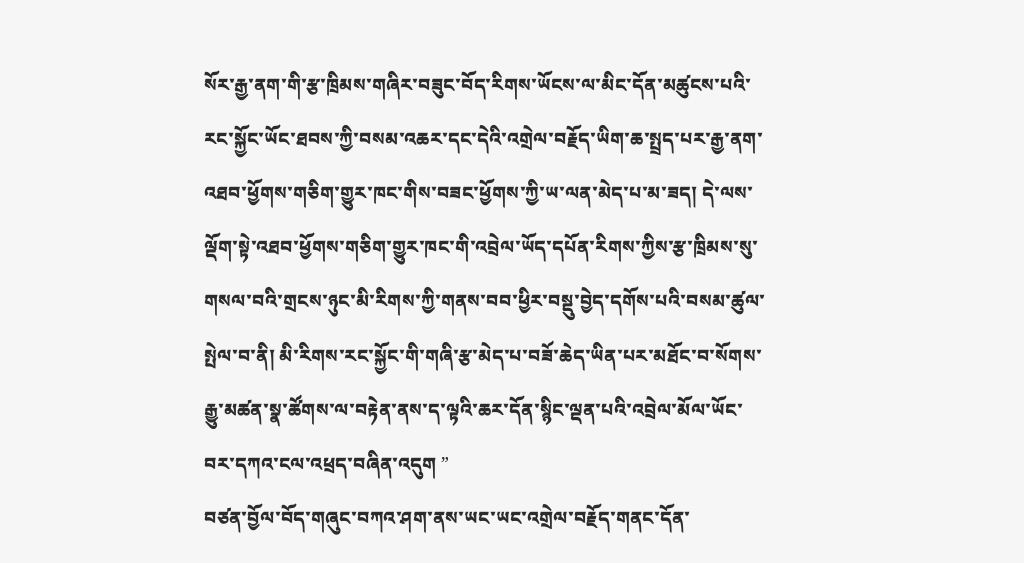སོར་རྒྱ་ནག་གི་རྩ་ཁྲིམས་གཞིར་བཟུང་བོད་རིགས་ཡོངས་ལ་མིང་དོན་མཚུངས་པའི་རང་སྐྱོང་ཡོང་ཐབས་ཀྱི་བསམ་འཆར་དང་དེའི་འགྲེལ་བརྗོད་ཡིག་ཆ་སྤྲད་པར་རྒྱ་ནག་འཐབ་ཕྱོགས་གཅིག་གྱུར་ཁང་གིས་བཟང་ཕྱོགས་ཀྱི་ཡ་ལན་མེད་པ་མ་ཟད། དེ་ལས་ལྡོག་སྟེ་འཐབ་ཕྱོགས་གཅིག་གྱུར་ཁང་གི་འབྲེལ་ཡོད་དཔོན་རིགས་ཀྱིས་རྩ་ཁྲིམས་སུ་གསལ་བའི་གྲངས་ཉུང་མི་རིགས་ཀྱི་གནས་བབ་ཕྱིར་བསྡུ་བྱེད་དགོས་པའི་བསམ་ཚུལ་སྤེལ་བ་ནི། མི་རིགས་རང་སྐྱོང་གི་གཞི་རྩ་མེད་པ་བཟོ་ཆེད་ཡིན་པར་མཐོང་བ་སོགས་རྒྱུ་མཚན་སྣ་ཚོགས་ལ་བརྟེན་ནས་ད་ལྟའི་ཆར་དོན་སྙིང་ལྡན་པའི་འབྲེལ་མོལ་ཡོང་བར་དཀའ་ངལ་འཕྲད་བཞིན་འདུག ”
བཙན་བྱོལ་བོད་གཞུང་བཀའ་ཤག་ནས་ཡང་ཡང་འགྲེལ་བརྗོད་གནང་དོན་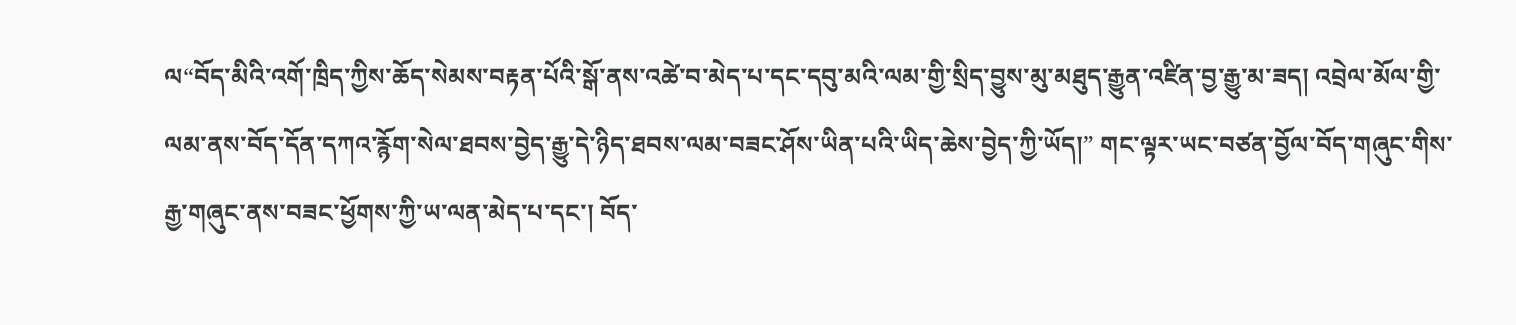ལ“བོད་མིའི་འགོ་ཁྲིད་ཀྱིས་ཆོད་སེམས་བརྟན་པོའི་སྒོ་ནས་འཚེ་བ་མེད་པ་དང་དབུ་མའི་ལམ་གྱི་སྲིད་བྱུས་མུ་མཐུད་རྒྱུན་འཛིན་བྱ་རྒྱུ་མ་ཟད། འབྲེལ་མོལ་གྱི་ལམ་ནས་བོད་དོན་དཀའ་རྙོག་སེལ་ཐབས་བྱེད་རྒྱུ་དེ་ཉིད་ཐབས་ལམ་བཟང་ཤོས་ཡིན་པའི་ཡིད་ཆེས་བྱེད་ཀྱི་ཡོད།” གང་ལྟར་ཡང་བཙན་བྱོལ་བོད་གཞུང་གིས་རྒྱ་གཞུང་ནས་བཟང་ཕྱོགས་ཀྱི་ཡ་ལན་མེད་པ་དང་། བོད་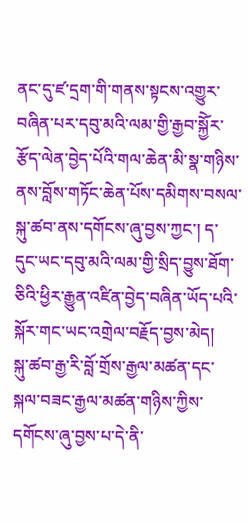ནང་དུ་ཛ་དྲག་གི་གནས་སྟངས་འགྱུར་བཞིན་པར་དབུ་མའི་ལམ་གྱི་རྒྱབ་སྐྱོེར་རྩོད་ལེན་བྱེད་པོའི་གལ་ཆེན་མི་སྣ་གཉིས་ནས་བློས་གཏོང་ཆེན་པོས་དམིགས་བསལ་སྐུ་ཚབ་ནས་དགོངས་ཞུ་བྱས་ཀྱང་། ད་དུང་ཡང་དབུ་མའི་ལམ་གྱི་སྲིད་བྱུས་ཐོག་ཅིའི་ཕྱིར་རྒྱུན་འཛིན་བྱེད་བཞིན་ཡོད་པའི་སྐོར་གང་ཡང་འགྲེལ་བརྗོད་བྱས་མེད།
སྐུ་ཚབ་རྒྱ་རི་བློ་གྲོས་རྒྱལ་མཚན་དང་སྐལ་བཟང་རྒྱལ་མཚན་གཉིས་ཀྱིས་དགོངས་ཞུ་བྱས་པ་དེ་ནི་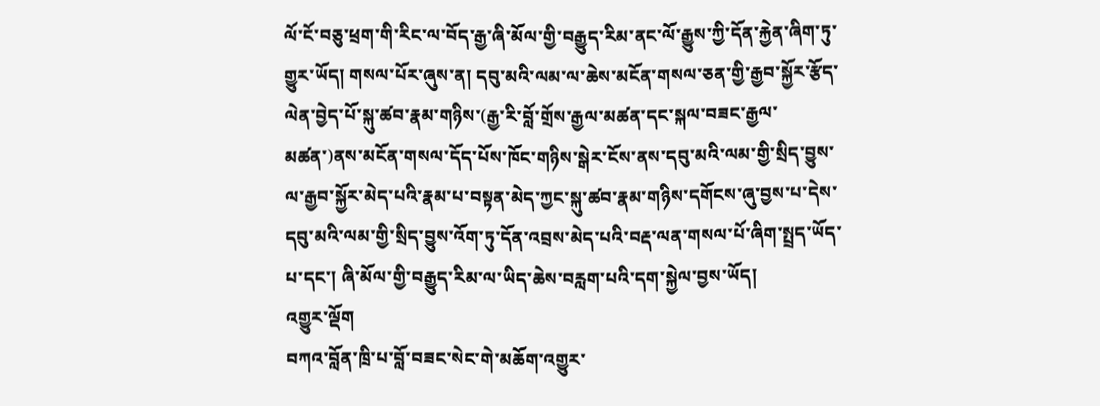ལོ་ངོ་བཅུ་ཕྲག་གི་རིང་ལ་བོད་རྒྱ་ཞི་མོལ་གྱི་བརྒྱུད་རིམ་ནང་ལོ་རྒྱུས་ཀྱི་དོན་རྐྱེན་ཞིག་ཏུ་གྱུར་ཡོད། གསལ་པོར་ཞུས་ན། དབུ་མའི་ལམ་ལ་ཆེས་མངོན་གསལ་ཅན་གྱི་རྒྱབ་སྐྱོར་རྩོད་ལེན་བྱེད་པོ་སྐུ་ཚབ་རྣམ་གཉིས་(རྒྱ་རི་བློ་གྲོས་རྒྱལ་མཚན་དང་སྐལ་བཟང་རྒྱལ་མཚན་)ནས་མངོན་གསལ་དོད་པོས་ཁོང་གཉིས་སྒེར་ངོས་ནས་དབུ་མའི་ལམ་གྱི་སྲིད་བྱུས་ལ་རྒྱབ་སྐྱོར་མེད་པའི་རྣམ་པ་བསྟན་མེད་ཀྱང་སྐུ་ཚབ་རྣམ་གཉིས་དགོངས་ཞུ་བྱས་པ་དེས་དབུ་མའི་ལམ་གྱི་སྲིད་བྱུས་འོག་ཏུ་དོན་འབྲས་མེད་པའི་བརྡ་ལན་གསལ་པོ་ཞིག་སྤྲད་ཡོད་པ་དང་། ཞི་མོལ་གྱི་བརྒྱུད་རིམ་ལ་ཡིད་ཆེས་བརླག་པའི་དག་སྐྱེལ་བྱས་ཡོད།
འགྱུར་ལྡོག
བཀའ་བློན་ཁྲི་པ་བློ་བཟང་སེང་གེ་མཆོག་འགྱུར་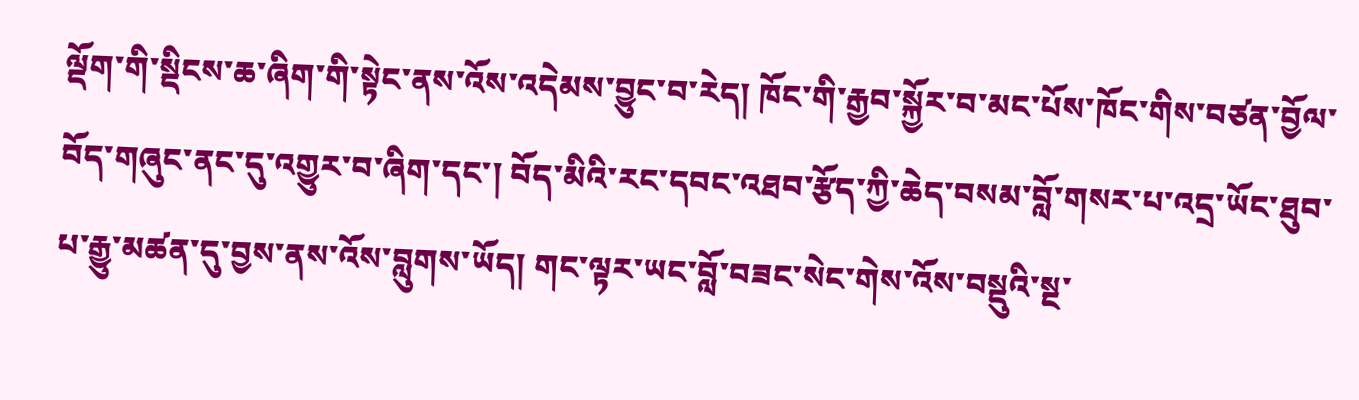ལྡོག་གི་སྡིངས་ཆ་ཞིག་གི་སྟེང་ནས་འོས་འདེམས་བྱུང་བ་རེད། ཁོང་གི་རྒྱབ་སྐྱོར་བ་མང་པོས་ཁོང་གིས་བཙན་བྱོལ་བོད་གཞུང་ནང་དུ་འགྱུར་བ་ཞིག་དང་། བོད་མིའི་རང་དབང་འཐབ་རྩོད་ཀྱི་ཆེད་བསམ་བློ་གསར་པ་འདྲ་ཡོང་ཐུབ་པ་རྒྱུ་མཚན་དུ་བྱས་ནས་འོས་བླུགས་ཡོད། གང་ལྟར་ཡང་བློ་བཟང་སེང་གེས་འོས་བསྡུའི་སྔ་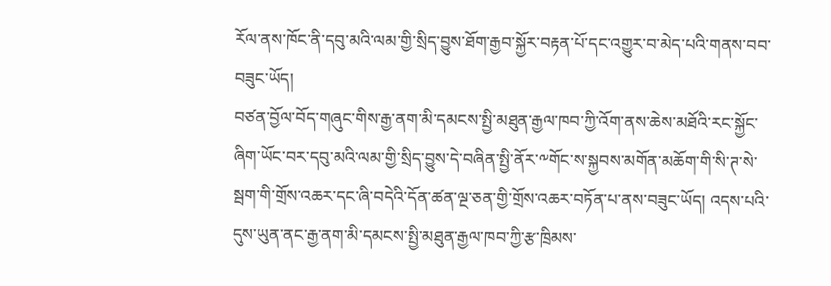རོལ་ནས་ཁོང་ནི་དབུ་མའི་ལམ་གྱི་སྲིད་བྱུས་ཐོག་རྒྱབ་སྐྱོར་བརྟན་པོ་དང་འགྱུར་བ་མེད་པའི་གནས་བབ་བཟུང་ཡོད།
བཙན་བྱོལ་བོད་གཞུང་གིས་རྒྱ་ནག་མི་དམངས་སྤྱི་མཐུན་རྒྱལ་ཁབ་ཀྱི་འོག་ནས་ཆེས་མཐོའི་རང་སྐྱོང་ཞིག་ཡོང་བར་དབུ་མའི་ལམ་གྱི་སྲིད་བྱུས་དེ་བཞིན་སྤྱི་ནོར་༸གོང་ས་སྐྱབས་མགོན་མཆོག་གི་སི་ཊ་སེ་སྦག་གི་གྲོས་འཆར་དང་ཞི་བདེའི་དོན་ཚན་ལྔ་ཅན་གྱི་གྲོས་འཆར་བཏོན་པ་ནས་བཟུང་ཡོད། འདས་པའི་དུས་ཡུན་ནང་རྒྱ་ནག་མི་དམངས་སྤྱི་མཐུན་རྒྱལ་ཁབ་ཀྱི་རྩ་ཁྲིམས་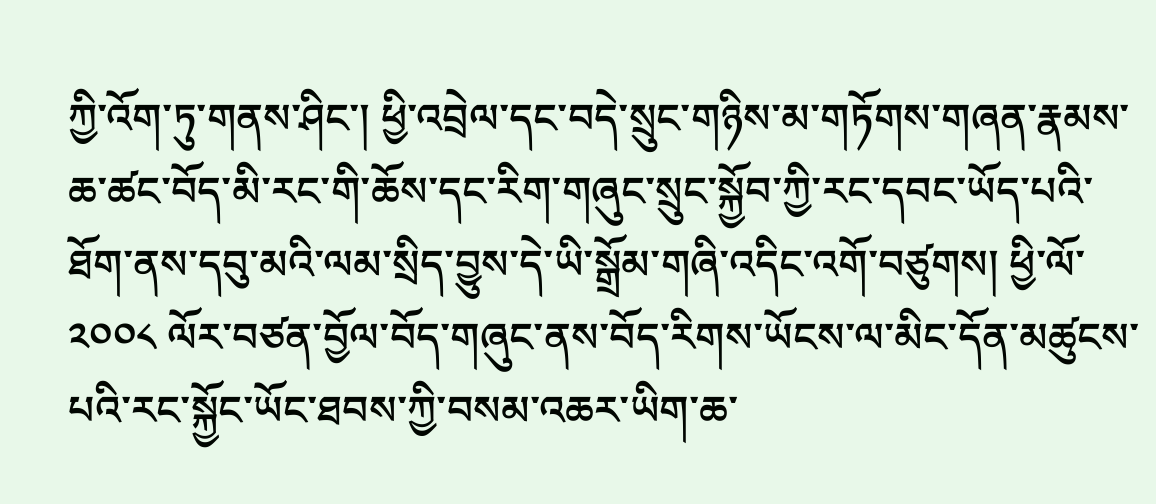ཀྱི་འོག་ཏུ་གནས་ཤིང་། ཕྱི་འབྲེལ་དང་བདེ་སྲུང་གཉིས་མ་གཏོགས་གཞན་རྣམས་ཆ་ཚང་བོད་མི་རང་གི་ཆོས་དང་རིག་གཞུང་སྲུང་སྐྱོབ་ཀྱི་རང་དབང་ཡོད་པའི་ཐོག་ནས་དབུ་མའི་ལམ་སྲིད་བྱུས་དེ་ཡི་སྒྲོམ་གཞི་འདིང་འགོ་བཙུགས། ཕྱི་ལོ་ ༢༠༠༨ ལོར་བཙན་བྱོལ་བོད་གཞུང་ནས་བོད་རིགས་ཡོངས་ལ་མིང་དོན་མཚུངས་པའི་རང་སྐྱོང་ཡོང་ཐབས་ཀྱི་བསམ་འཆར་ཡིག་ཆ་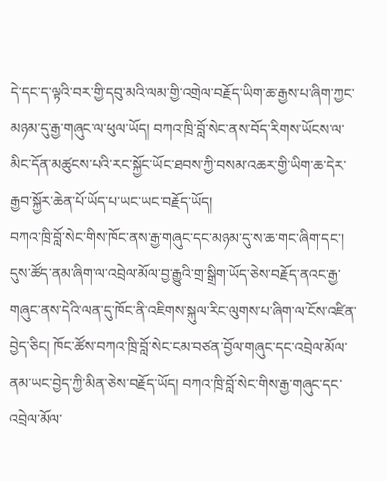དེ་དང་ད་ལྟའི་བར་གྱི་དབུ་མའི་ལམ་གྱི་འགྲེལ་བརྗོད་ཡིག་ཆ་རྒྱས་པ་ཞིག་ཀྱང་མཉམ་དུ་རྒྱ་གཞུང་ལ་ཕུལ་ཡོད། བཀའ་ཁྲི་བློ་སེང་ནས་བོད་རིགས་ཡོངས་ལ་མིང་དོན་མཚུངས་པའི་རང་སྐྱོང་ཡོང་ཐབས་ཀྱི་བསམ་འཆར་གྱི་ཡིག་ཆ་དེར་རྒྱབ་སྐྱོར་ཆེན་པོ་ཡོད་པ་ཡང་ཡང་བརྗོད་ཡོད།
བཀའ་ཁྲི་བློ་སེང་གིས་ཁོང་ནས་རྒྱ་གཞུང་དང་མཉམ་དུ་ས་ཆ་གང་ཞིག་དང་། དུས་ཚོད་ནམ་ཞིག་ལ་འབྲེལ་མོལ་བྱ་རྒྱུའི་གྲ་སྒྲིག་ཡོད་ཅེས་བརྗོད་ནའང་རྒྱ་གཞུང་ནས་དེའི་ལན་དུ་ཁོང་ནི་འཇིགས་སྐུལ་རིང་ལུགས་པ་ཞིག་ལ་ངོས་འཛིན་བྱེད་ཅིང། ཁོང་ཚོས་བཀའ་ཁྲི་བློ་སེང་ངམ་བཙན་བྱོལ་གཞུང་དང་འབྲེལ་མོལ་ནམ་ཡང་བྱེད་ཀྱི་མིན་ཅེས་བརྗོད་ཡོད། བཀའ་ཁྲི་བློ་སེང་གིས་རྒྱ་གཞུང་དང་འབྲེལ་མོལ་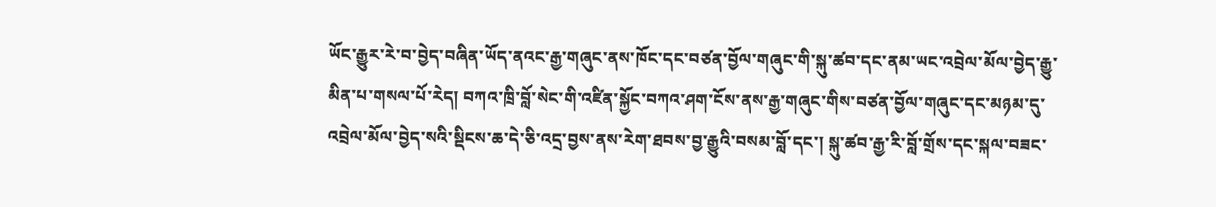ཡོང་རྒྱུར་རེ་བ་བྱེད་བཞིན་ཡོད་ནའང་རྒྱ་གཞུང་ནས་ཁོང་དང་བཙན་བྱོལ་གཞུང་གི་སྐུ་ཚབ་དང་ནམ་ཡང་འབྲེལ་མོལ་བྱེད་རྒྱུ་མིན་པ་གསལ་པོ་རེད། བཀའ་ཁྲི་བློ་སེང་གི་འཛིན་སྐྱོང་བཀའ་ཤག་ངོས་ནས་རྒྱ་གཞུང་གིས་བཙན་བྱོལ་གཞུང་དང་མཉམ་དུ་འབྲེལ་མོལ་བྱེད་སའི་སྡིངས་ཆ་དེ་ཅི་འདྲ་བྱས་ནས་རེག་ཐབས་བྱ་རྒྱུའི་བསམ་བློ་དང་། སྐུ་ཚབ་རྒྱ་རི་བློ་གྲོས་དང་སྐལ་བཟང་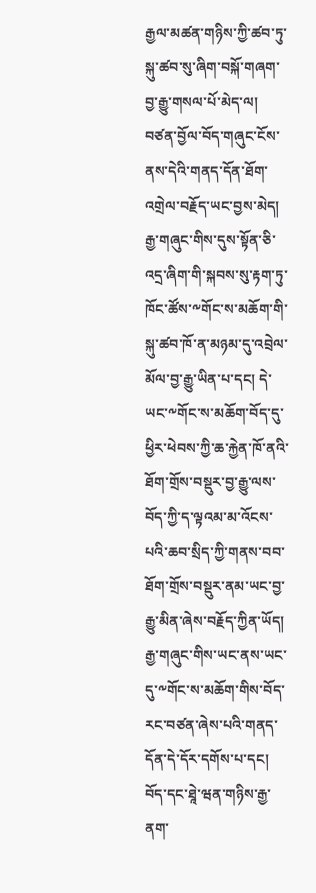རྒྱལ་མཚན་གཉིས་ཀྱི་ཚབ་ཏུ་སྐུ་ཚབ་སུ་ཞིག་བསྐོ་གཞག་བྱ་རྒྱུ་གསལ་པོ་མེད་ལ། བཙན་བྱོལ་བོད་གཞུང་ངོས་ནས་དེའི་གནད་དོན་ཐོག་འགྲེལ་བརྗོད་ཡང་བྱས་མེད།
རྒྱ་གཞུང་གིས་དུས་སྟོན་ཅི་འདྲ་ཞིག་གི་སྐབས་སུ་རྟག་ཏུ་ཁོང་ཚོས་༸གོང་ས་མཆོག་གི་སྐུ་ཚབ་ཁོ་ན་མཉམ་དུ་འབྲེལ་མོལ་བྱ་རྒྱུ་ཡིན་པ་དང། དེ་ཡང་༸གོང་ས་མཆོག་བོད་དུ་ཕྱིར་ཕེབས་ཀྱི་ཆ་རྐྱེན་ཁོ་ནའི་ཐོག་གྲོས་བསྡུར་བྱ་རྒྱུ་ལས་བོད་ཀྱི་ད་ལྟའམ་མ་འོངས་པའི་ཆབ་སྲིད་ཀྱི་གནས་བབ་ཐོག་གྲོས་བསྡུར་ནམ་ཡང་བྱ་རྒྱུ་མིན་ཞེས་བརྗོད་ཀྱིན་ཡོད། རྒྱ་གཞུང་གིས་ཡང་ནས་ཡང་དུ་༸གོང་ས་མཆོག་གིས་བོད་རང་བཙན་ཞེས་པའི་གནད་དོན་དེ་དོར་དགོས་པ་དང། བོད་དང་ཐཱེ་ཝན་གཉིས་རྒྱ་ནག་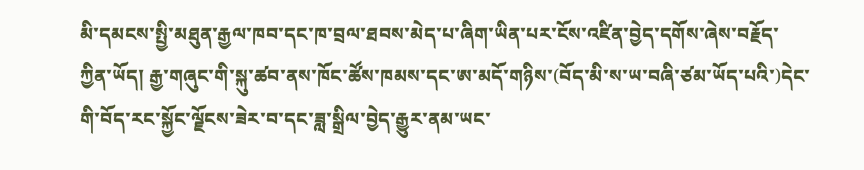མི་དམངས་སྤྱི་མཐུན་རྒྱལ་ཁབ་དང་ཁ་བྲལ་ཐབས་མེད་པ་ཞིག་ཡིན་པར་ངོས་འཛིན་བྱེད་དགོས་ཞེས་བརྗོད་ཀྱིན་ཡོད། རྒྱ་གཞུང་གི་སྐུ་ཚབ་ནས་ཁོང་ཚོས་ཁམས་དང་ཨ་མདོ་གཉིས་(བོད་མི་ས་ཡ་བཞི་ཙམ་ཡོད་པའི་)དེང་གི་བོད་རང་སྐྱོང་ལྗོངས་ཟེར་བ་དང་ཟླ་སྒྲིལ་བྱེད་རྒྱུར་ནམ་ཡང་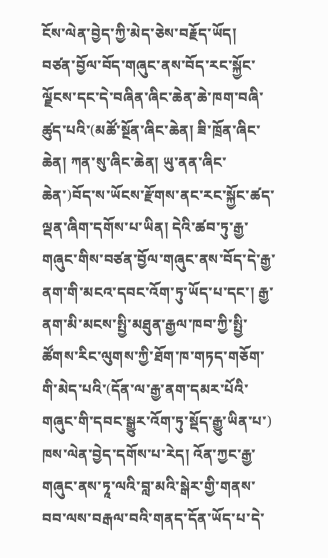ངོས་ལེན་བྱེད་ཀྱི་མེད་ཅེས་བརྗོད་ཡོད།
བཙན་བྱོལ་བོད་གཞུང་ནས་བོད་རང་སྐྱོང་ལྗོངས་དང་དེ་བཞིན་ཞིང་ཆེན་ཆེ་ཁག་བཞི་ཚུད་པའི་(མཚོ་སྔོན་ཞིང་ཆེན། ཟི་ཁྲོན་ཞིང་ཆེན། ཀན་སུ་ཞིང་ཆེན། ཡུ་ནན་ཞིང་ཆེན་)བོད་ས་ཡོངས་རྫོགས་ནང་རང་སྐྱོང་ཚད་ལྡན་ཞིག་དགོས་པ་ཡིན། དེའི་ཚབ་ཏུ་རྒྱ་གཞུང་གིས་བཙན་བྱོལ་གཞུང་ནས་བོད་དེ་རྒྱ་ནག་གི་མངའ་དབང་འོག་ཏུ་ཡོད་པ་དང་། རྒྱ་ནག་མི་མངས་སྤྱི་མཐུན་རྒྱལ་ཁབ་ཀྱི་སྤྱི་ཚོགས་རིང་ལུགས་ཀྱི་ཐོག་ཁ་གཏད་གཅོག་གི་མེད་པའི་(དོན་ལ་རྒྱ་ནག་དམར་པོའི་གཞུང་གི་དབང་སྒྱུར་འོག་ཏུ་སྡོད་རྒྱུ་ཡིན་པ་) ཁས་ལེན་བྱེད་དགོས་པ་རེད། འོན་ཀྱང་རྒྱ་གཞུང་ནས་ཏཱ་ལའི་བླ་མའི་སྒེར་གྱི་གནས་བབ་ལས་བརྒལ་བའི་གནད་དོན་ཡོད་པ་དེ་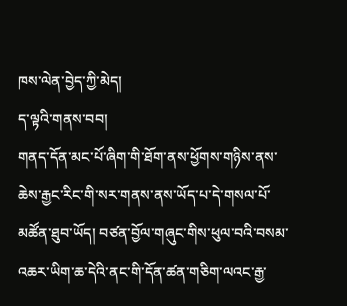ཁས་ལེན་བྱེད་ཀྱི་མེད།
ད་ལྟའི་གནས་བབ།
གནད་དོན་མང་པོ་ཞིག་གི་ཐོག་ནས་ཕྱོགས་གཉིས་ནས་ཆེས་རྒྱང་རིང་གི་སར་གནས་ནས་ཡོད་པ་དེ་གསལ་པོ་མཚོན་ཐུབ་ཡོད། བཙན་བྱོལ་གཞུང་གིས་ཕུལ་བའི་བསམ་འཆར་ཡིག་ཆ་དེའི་ནང་གི་དོན་ཚན་གཅིག་ལའང་རྒྱ་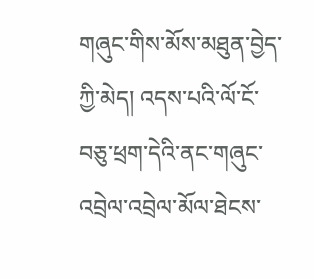གཞུང་གིས་མོས་མཐུན་བྱེད་ཀྱི་མེད། འདས་པའི་ལོ་ངོ་བཅུ་ཕྲག་དེའི་ནང་གཞུང་འབྲེལ་འབྲེལ་མོལ་ཐེངས་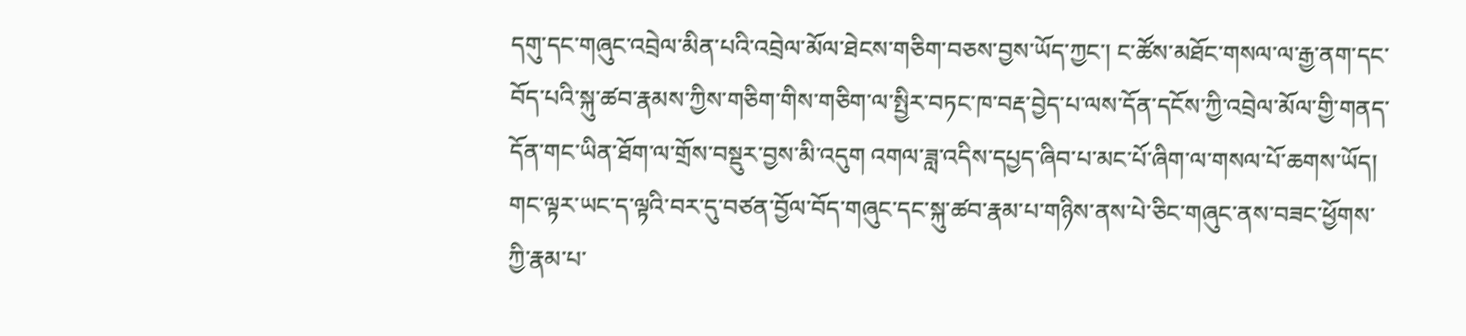དགུ་དང་གཞུང་འབྲེལ་མིན་པའི་འབྲེལ་མོལ་ཐེངས་གཅིག་བཅས་བྱས་ཡོད་ཀྱང་། ང་ཚོས་མཐོང་གསལ་ལ་རྒྱ་ནག་དང་བོད་པའི་སྐུ་ཚབ་རྣམས་ཀྱིས་གཅིག་གིས་གཅིག་ལ་སྤྱིར་བཏང་ཁ་བརྡ་བྱེད་པ་ལས་དོན་དངོས་ཀྱི་འབྲེལ་མོལ་གྱི་གནད་དོན་གང་ཡིན་ཐོག་ལ་གྲོས་བསྡུར་བྱས་མི་འདུག འགལ་ཟླ་འདིས་དཔྱད་ཞིབ་པ་མང་པོ་ཞིག་ལ་གསལ་པོ་ཆགས་ཡོད། གང་ལྟར་ཡང་ད་ལྟའི་བར་དུ་བཙན་བྱོལ་བོད་གཞུང་དང་སྐུ་ཚབ་རྣམ་པ་གཉིས་ནས་པེ་ཅིང་གཞུང་ནས་བཟང་ཕྱོགས་ཀྱི་རྣམ་པ་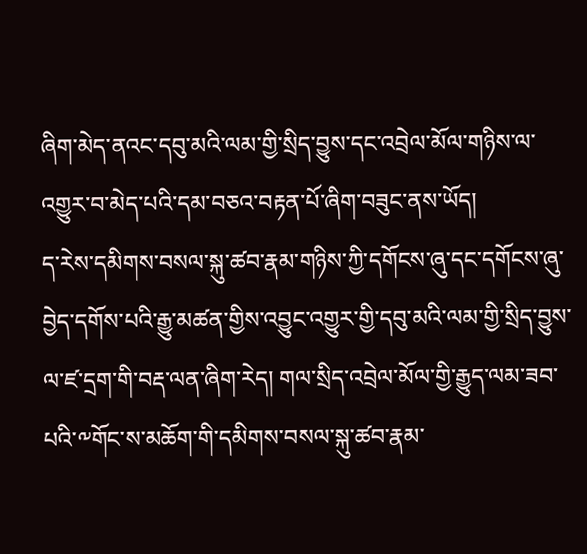ཞིག་མེད་ནའང་དབུ་མའི་ལམ་གྱི་སྲིད་བྱུས་དང་འབྲེལ་མོལ་གཉིས་ལ་འགྱུར་བ་མེད་པའི་དམ་བཅའ་བརྟན་པོ་ཞིག་བཟུང་ནས་ཡོད།
ད་རེས་དམིགས་བསལ་སྐུ་ཚབ་རྣམ་གཉིས་ཀྱི་དགོངས་ཞུ་དང་དགོངས་ཞུ་བྱེད་དགོས་པའི་རྒྱུ་མཚན་གྱིས་འབྱུང་འགྱུར་གྱི་དབུ་མའི་ལམ་གྱི་སྲིད་བྱུས་ལ་ཛ་དྲག་གི་བརྡ་ལན་ཞིག་རེད། གལ་སྲིད་འབྲེལ་མོལ་གྱི་རྒྱུད་ལམ་ཟབ་པའི་༸གོང་ས་མཆོག་གི་དམིགས་བསལ་སྐུ་ཚབ་རྣམ་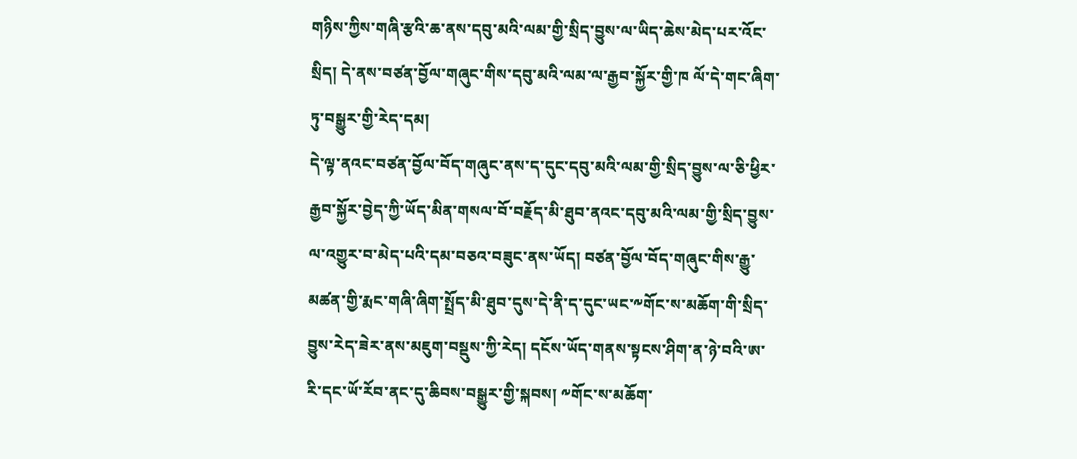གཉིས་ཀྱིས་གཞི་རྩའི་ཆ་ནས་དབུ་མའི་ལམ་གྱི་སྲིད་བྱུས་ལ་ཡིད་ཆེས་མེད་པར་འོང་སྲིད། དེ་ནས་བཙན་བྱོལ་གཞུང་གིས་དབུ་མའི་ལམ་ལ་རྒྱབ་སྐྱོར་གྱི་ཁ ལོ་དེ་གང་ཞིག་ཏུ་བསྒྱུར་གྱི་རེད་དམ།
དེ་ལྟ་ནའང་བཙན་བྱོལ་བོད་གཞུང་ནས་ད་དུང་དབུ་མའི་ལམ་གྱི་སྲིད་བྱུས་ལ་ཅི་ཕྱིར་རྒྱབ་སྐྱོར་བྱེད་ཀྱི་ཡོད་མིན་གསལ་བོ་བརྗོད་མི་ཐུབ་ནའང་དབུ་མའི་ལམ་གྱི་སྲིད་བྱུས་ལ་འགྱུར་བ་མེད་པའི་དམ་བཅའ་བཟུང་ནས་ཡོད། བཙན་བྱོལ་བོད་གཞུང་གིས་རྒྱུ་མཚན་གྱི་རྨང་གཞི་ཞིག་སྤྲོད་མི་ཐུབ་དུས་དེ་ནི་ད་དུང་ཡང་༸གོང་ས་མཆོག་གི་སྲིད་བྱུས་རེད་ཟེར་ནས་མཇུག་བསྡུས་ཀྱི་རེད། དངོས་ཡོད་གནས་སྟངས་ཤིག་ན་ཉེ་བའི་ཨ་རི་དང་ཡོ་རོབ་ནང་དུ་ཆིབས་བསྒྱུར་གྱི་སྐབས། ༸གོང་ས་མཆོག་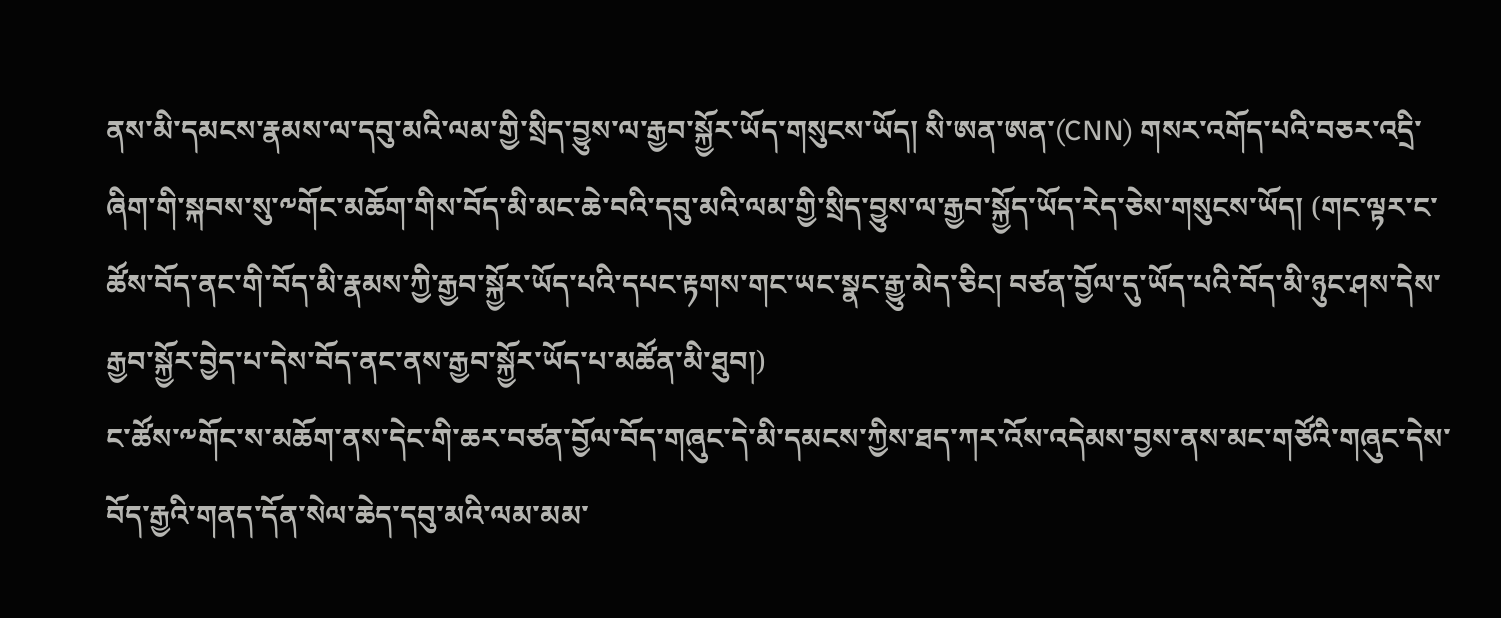ནས་མི་དམངས་རྣམས་ལ་དབུ་མའི་ལམ་གྱི་སྲིད་བྱུས་ལ་རྒྱབ་སྐྱོར་ཡོད་གསུངས་ཡོད། སི་ཨན་ཨན་(CNN) གསར་འགོད་པའི་བཅར་འདྲི་ཞིག་གི་སྐབས་སུ་༸གོང་མཆོག་གིས་བོད་མི་མང་ཆེ་བའི་དབུ་མའི་ལམ་གྱི་སྲིད་བྱུས་ལ་རྒྱབ་སྐྱོད་ཡོད་རེད་ཅེས་གསུངས་ཡོད། (གང་ལྟར་ང་ཚོས་བོད་ནང་གི་བོད་མི་རྣམས་ཀྱི་རྒྱབ་སྐྱོར་ཡོད་པའི་དཔང་རྟགས་གང་ཡང་སྣང་རྒྱུ་མེད་ཅིང། བཙན་བྱོལ་དུ་ཡོད་པའི་བོད་མི་ཉུང་ཤས་དེས་རྒྱབ་སྐྱོར་བྱེད་པ་དེས་བོད་ནང་ནས་རྒྱབ་སྐྱོར་ཡོད་པ་མཚོན་མི་ཐུབ།)
ང་ཚོས་༸གོང་ས་མཆོག་ནས་དེང་གི་ཆར་བཙན་བྱོལ་བོད་གཞུང་དེ་མི་དམངས་ཀྱིས་ཐད་ཀར་འོས་འདེམས་བྱས་ནས་མང་གཙོའི་གཞུང་དེས་བོད་རྒྱའི་གནད་དོན་སེལ་ཆེད་དབུ་མའི་ལམ་མམ་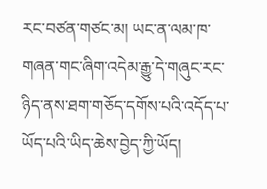རང་བཙན་གཙང་མ། ཡང་ན་ལམ་ཁ་གཞན་གང་ཞིག་འདེམ་རྒྱུ་དེ་གཞུང་རང་ཉིད་ནས་ཐག་གཅོད་དགོས་པའི་འདོད་པ་ཡོད་པའི་ཡིད་ཆེས་བྱེད་ཀྱི་ཡོད།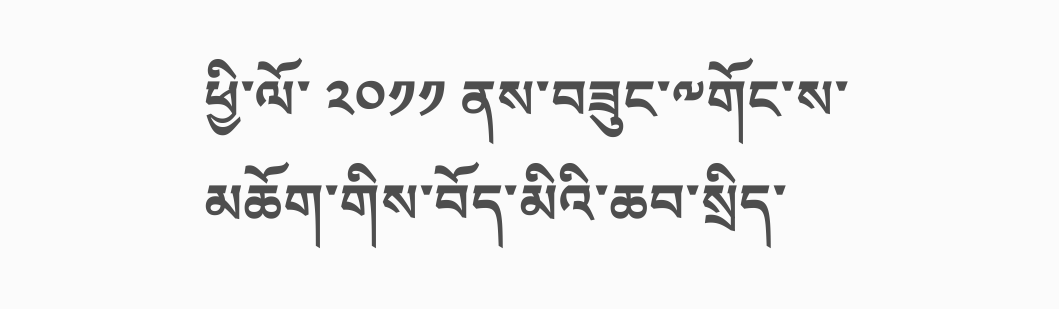ཕྱི་ལོ་ ༢༠༡༡ ནས་བཟུང་༸གོང་ས་མཆོག་གིས་བོད་མིའི་ཆབ་སྲིད་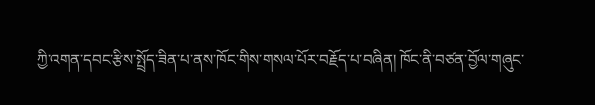ཀྱི་འགན་དབང་རྩིས་སྤྲོད་ཟིན་པ་ནས་ཁོང་གིས་གསལ་པོར་བརྗོད་པ་བཞིན། ཁོང་ནི་བཙན་བྱོལ་གཞུང་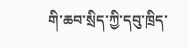གི་ཆབ་སྲིད་ཀྱི་དབུ་ཁྲིད་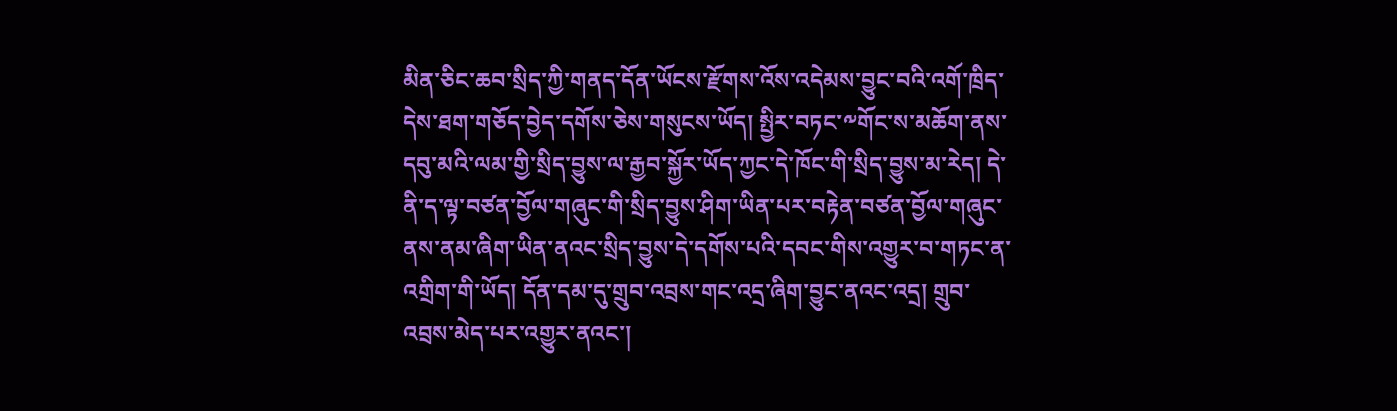མིན་ཅིང་ཆབ་སྲིད་ཀྱི་གནད་དོན་ཡོངས་རྫོགས་འོས་འདེམས་བྱུང་བའི་འགོ་ཁྲིད་དེས་ཐག་གཅོད་བྱེད་དགོས་ཅེས་གསུངས་ཡོད། སྤྱིར་བཏང་༸གོང་ས་མཆོག་ནས་དབུ་མའི་ལམ་གྱི་སྲིད་བྱུས་ལ་རྒྱབ་སྐྱོར་ཡོད་ཀྱང་དེ་ཁོང་གི་སྲིད་བྱུས་མ་རེད། དེ་ནི་ད་ལྟ་བཙན་བྱོལ་གཞུང་གི་སྲིད་བྱུས་ཤིག་ཡིན་པར་བརྟེན་བཙན་བྱོལ་གཞུང་ནས་ནམ་ཞིག་ཡིན་ནའང་སྲིད་བྱུས་དེ་དགོས་པའི་དབང་གིས་འགྱུར་བ་གཏང་ན་འགྲིག་གི་ཡོད། དོན་དམ་དུ་གྲུབ་འབྲས་གང་འདྲ་ཞིག་བྱུང་ནའང་འདྲ། གྲུབ་འབྲས་མེད་པར་འགྱུར་ནའང་།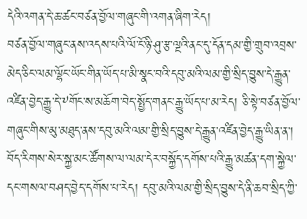དེའི་འགན་དེ་ཆ་ཚང་བཙན་བྱོལ་གཞུང་གི་འགན་ཞིག་རེད།
བཙན་བྱོལ་གཞུང་ནས་འདས་པའི་ལོ་ངོ་ཉི་ཤུ་རྩ་ལྔའི་ནང་དུ་དོན་དམ་གྱི་གྲུབ་འབྲས་མེད་ཅིང་ལམ་ལྷོང་ཡོང་གིན་ཡོད་པ་མི་སྣང་བའི་དབུ་མའི་ལམ་གྱི་སྲིད་བྱུས་དེ་རྒྱུན་འཛིན་བྱེད་རྒྱུ་དེ་༸གོང་ས་མཆོག་བེད་སྤྱོད་གནང་རྒྱུ་ཡོད་པ་མ་རེད། ཅི་སྟེ་བཙན་བྱོལ་གཞུང་གིས་མུ་མཐུད་ནས་དབུ་མའི་ལམ་གྱི་སྲིད་བྱུས་དེ་རྒྱུན་འཛིན་བྱེད་རྒྱུ་ཡིན་ན་། བོད་རིགས་སེར་སྐྱ་མང་ཚོགས་ལ་ལམ་དེར་བསྐྱོད་དགོས་པའི་རྒྱུ་མཚན་དག་སྐྱེལ་དང་གསལ་བཤད་བྱེད་དགོས་པ་རེད། དབུ་མའི་ལམ་གྱི་སྲིད་བྱུས་དེ་ནི་ཆབ་སྲིད་ཀྱི་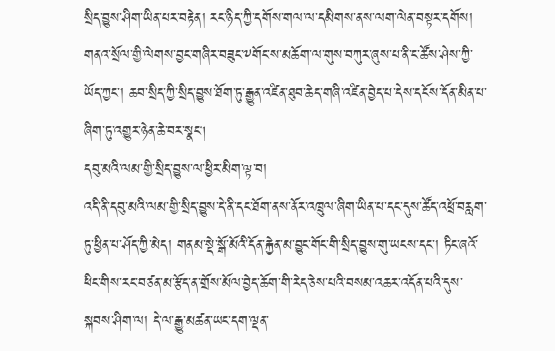སྲིད་བྱུས་ཤིག་ཡིན་པར་བརྟེན། རང་ཉིད་ཀྱི་དགོས་གལ་ལ་དམིགས་ནས་ལག་ལེན་བསྟར་དགོས། གནའ་སྲོལ་གྱི་ལེགས་བྱང་གཞིར་བཟུང་༸གོང་ས་མཆོག་ལ་གུས་བཀུར་ཞུས་པ་ནི་ང་ཚོས་ཤེས་ཀྱི་ཡོད་ཀྱང་། ཆབ་སྲིད་ཀྱི་སྲིད་བྱུས་ཐོག་ཏུ་རྒྱུན་འཛིན་ཐུབ་ཆེད་གཞི་འཛིན་བྱེད་པ་དེས་དངོས་དོན་མིན་པ་ཞིག་ཏུ་འགྱུར་ཉེན་ཆེ་བར་སྣང།
དབུ་མའི་ལམ་གྱི་སྲིད་བྱུས་ལ་ཕྱིར་མིག་ལྟ་བ།
འདི་ནི་དབུ་མའི་ལམ་གྱི་སྲིད་བྱུས་དེ་ནི་དང་ཐོག་ནས་ནོར་འཁྲུལ་ཞིག་ཡིན་པ་དང་དུས་ཚོད་འཕྲོ་བརླག་ཏུ་ཕྱིན་པ་ཤོད་ཀྱི་མེད། གནམ་སྡེ་སྒོ་མོའི་དོན་རྐྱེན་མ་བྱུང་གོང་གི་སྲིད་བྱུས་གུ་ཡངས་དང་། ཏིང་ཞའོ་ཕིང་གིས་རང་བཙན་མ་རྩོད་ན་གྲོས་མོལ་བྱེད་ཆོག་གི་རེད་ཅེས་པའི་བསམ་འཆར་འདོན་པའི་དུས་སྐབས་ཤིག་ལ། དེ་ལ་རྒྱུ་མཚན་ཡང་དག་ལྡན་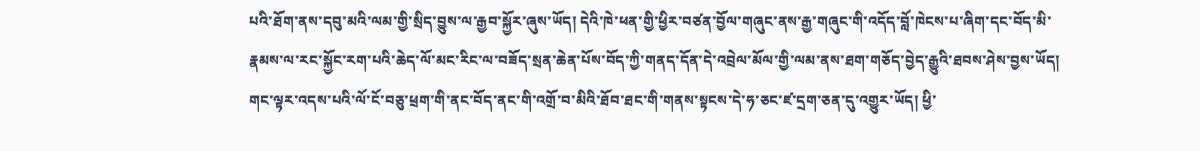པའི་ཐོག་ནས་དབུ་མའི་ལམ་གྱི་སྲིད་བྱུས་ལ་རྒྱབ་སྐྱོར་ཞུས་ཡོད། དེའི་ཁེ་ཕན་གྱི་ཕྱིར་བཙན་བྱོལ་གཞུང་ནས་རྒྱ་གཞུང་གི་འདོད་བློ་ཁེངས་པ་ཞིག་དང་བོད་མི་རྣམས་ལ་རང་སྐྱོང་རག་པའི་ཆེད་ལོ་མང་རིང་ལ་བཟོད་སྲན་ཆེན་པོས་བོད་ཀྱི་གནད་དོན་དེ་འབྲེལ་མོལ་གྱི་ལམ་ནས་ཐག་གཅོད་བྱེད་རྒྱུའི་ཐབས་ཤེས་བྱས་ཡོད།
གང་ལྟར་འདས་པའི་ལོ་ངོ་བཅུ་ཕྲག་གི་ནང་བོད་ནང་གི་འགྲོ་བ་མིའི་ཐོབ་ཐང་གི་གནས་སྟངས་དེ་ཧ་ཅང་ཛ་དྲག་ཅན་དུ་འགྱུར་ཡོད། ཕྱི་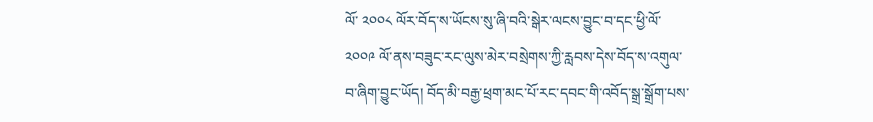ལོ་ ༢༠༠༨ ལོར་བོད་ས་ཡོངས་སུ་ཞི་བའི་སྒེར་ལངས་བྱུང་བ་དང་ཕྱི་ལོ་ ༢༠༠༩ ལོ་ནས་བཟུང་རང་ལུས་མེར་བསྲེགས་ཀྱི་རླབས་དེས་བོད་ས་འགུལ་བ་ཞིག་བྱུང་ཡོད། བོད་མི་བརྒྱ་ཕྲག་མང་པོ་རང་དབང་གི་འབོད་སྒྲ་སྒྲོག་པས་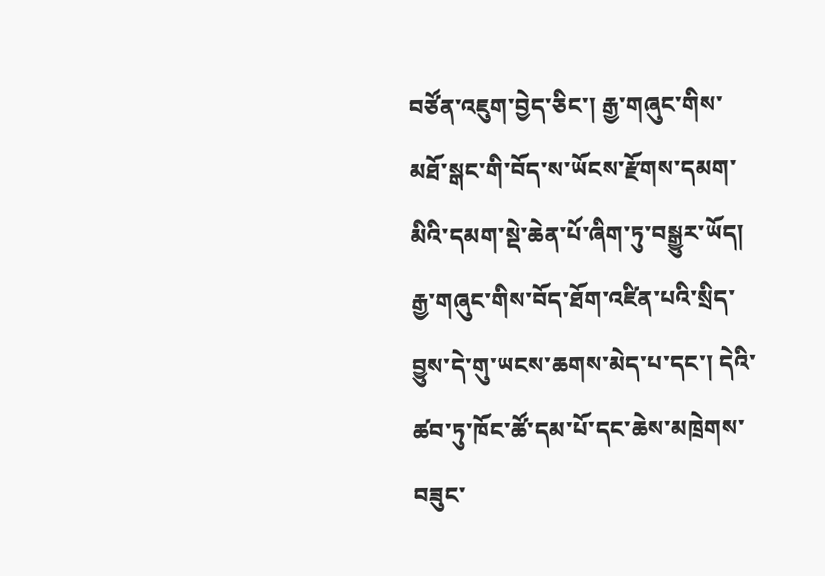བཙོན་འཇུག་བྱེད་ཅིང་། རྒྱ་གཞུང་གིས་མཐོ་སྒང་གི་བོད་ས་ཡོངས་རྫོགས་དམག་མིའི་དམག་སྡེ་ཆེན་པོ་ཞིག་ཏུ་བསྒྱུར་ཡོད། རྒྱ་གཞུང་གིས་བོད་ཐོག་འཛིན་པའི་སྲིད་བྱུས་དེ་གུ་ཡངས་ཆགས་མེད་པ་དང་། དེའི་ཚབ་ཏུ་ཁོང་ཚོ་དམ་པོ་དང་ཆེས་མཁྲེགས་བཟུང་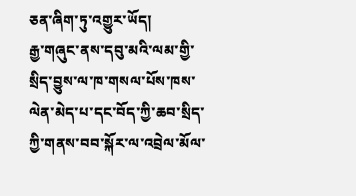ཅན་ཞིག་ཏུ་འགྱུར་ཡོད།
རྒྱ་གཞུང་ནས་དབུ་མའི་ལམ་གྱི་སྲིད་བྱུས་ལ་ཁ་གསལ་པོས་ཁས་ལེན་མེད་པ་དང་བོད་ཀྱི་ཆབ་སྲིད་ཀྱི་གནས་བབ་སྐོར་ལ་འབྲེལ་མོལ་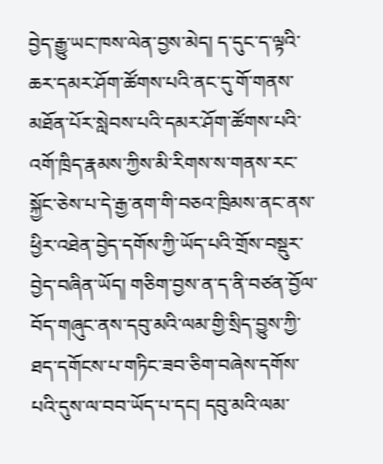བྱེད་རྒྱུ་ཡང་ཁས་ལེན་བྱས་མེད། ད་དུང་ད་ལྟའི་ཆར་དམར་ཤོག་ཚོགས་པའི་ནང་དུ་གོ་གནས་མཐོན་པོར་སླེབས་པའི་དམར་ཤོག་ཚོགས་པའི་འགོ་ཁྲིད་རྣམས་ཀྱིས་མི་རིགས་ས་གནས་རང་སྐྱོང་ཅེས་པ་དེ་རྒྱ་ནག་གི་བཅའ་ཁྲིམས་ནང་ནས་ཕྱིར་འཐེན་བྱེད་དགོས་ཀྱི་ཡོད་པའི་གྲོས་བསྡུར་བྱེད་བཞིན་ཡོད། གཅིག་བྱས་ན་ད་ནི་བཙན་བྱོལ་བོད་གཞུང་ནས་དབུ་མའི་ལམ་གྱི་སྲིད་བྱུས་ཀྱི་ཐད་དགོངས་པ་གཏིང་ཟབ་ཅིག་བཞེས་དགོས་པའི་དུས་ལ་བབ་ཡོད་པ་དང། དབུ་མའི་ལམ་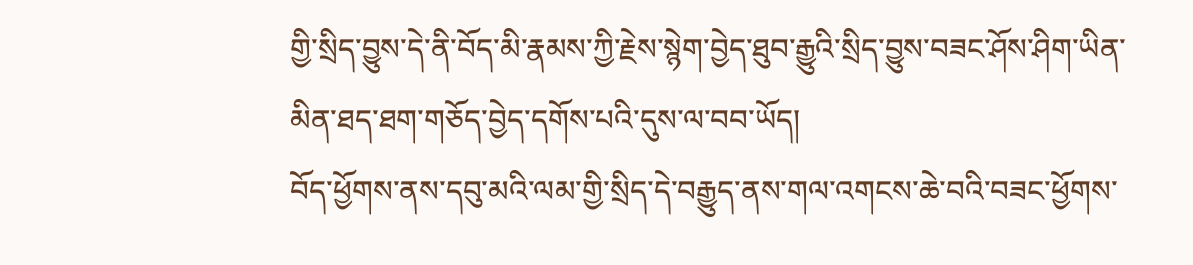གྱི་སྲིད་བྱུས་དེ་ནི་བོད་མི་རྣམས་ཀྱི་རྗེས་སྙེག་བྱེད་ཐུབ་རྒྱུའི་སྲིད་བྱུས་བཟང་ཤོས་ཤིག་ཡིན་མིན་ཐད་ཐག་གཅོད་བྱེད་དགོས་པའི་དུས་ལ་བབ་ཡོད།
བོད་ཕྱོགས་ནས་དབུ་མའི་ལམ་གྱི་སྲིད་དེ་བརྒྱུད་ནས་གལ་འགངས་ཆེ་བའི་བཟང་ཕྱོགས་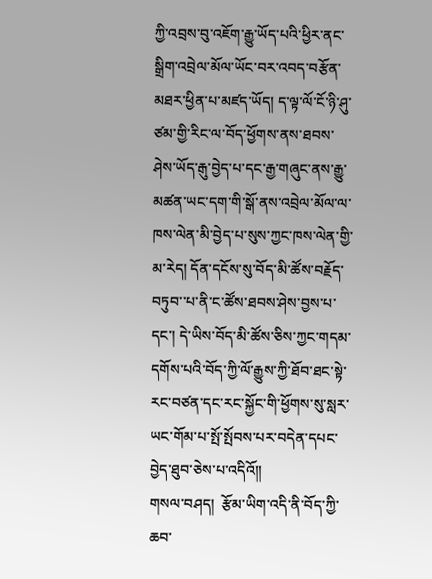ཀྱི་འབྲས་བུ་འཇོག་རྒྱུ་ཡོད་པའི་ཕྱིར་ནང་སྒྲིག་འབྲེལ་མོལ་ཡོང་བར་འབད་བརྩོན་མཐར་ཕྱིན་པ་མཛད་ཡོད། ད་ལྟ་ལོ་ངོ་ཉི་ཤུ་ཙམ་གྱི་རིང་ལ་བོད་ཕྱོགས་ནས་ཐབས་ཤེས་ཡོད་རྒུ་བྱེད་པ་དང་རྒྱ་གཞུང་ནས་རྒྱུ་མཚན་ཡང་དག་གི་སྒོ་ནས་འབྲེལ་མོལ་ལ་ཁས་ལེན་མི་བྱེད་པ་སུས་ཀྱང་ཁས་ལེན་གྱི་མ་རེད། དོན་དངོས་སུ་བོད་མི་ཚོས་བརྗོད་བཏུབ་་པ་ནི་ང་ཚོས་ཐབས་ཤེས་བྱས་པ་དང་། དེ་ཡིས་བོད་མི་ཚོས་ཅིས་ཀྱང་གདམ་དགོས་པའི་བོད་ཀྱི་ལོ་རྒྱུས་ཀྱི་ཐོབ་ཐང་སྟེ་རང་བཙན་དང་རང་སྐྱོང་གི་ཕྱོགས་སུ་སླར་ཡང་གོམ་པ་སྤོ་སྤོབས་པར་བདེན་དཔང་བྱེད་ཐུབ་ཅེས་པ་འདིའོ།།
གསལ་བཤད།  རྩོམ་ཡིག་འདི་ནི་བོད་ཀྱི་ཆབ་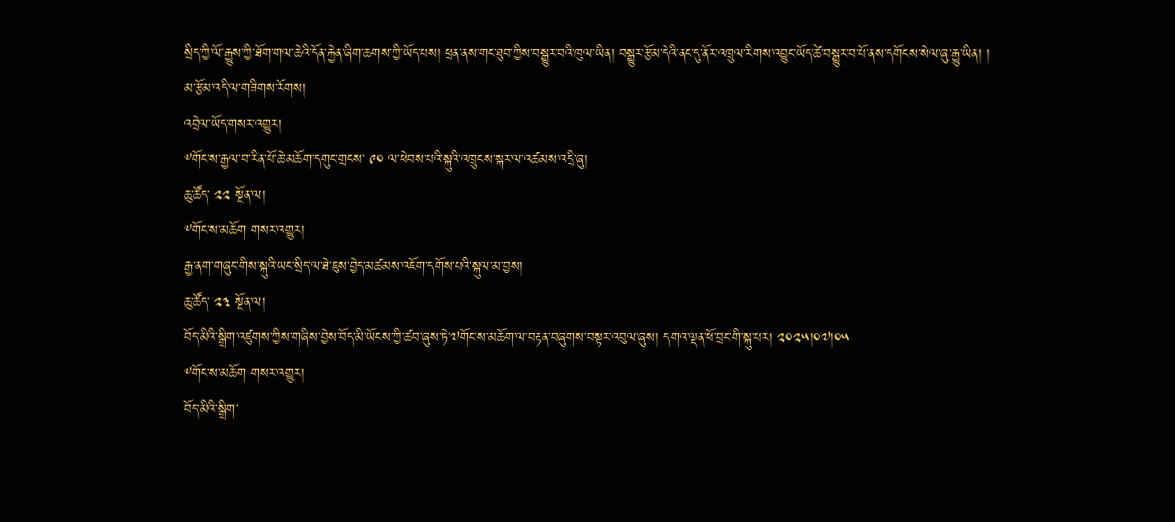སྲིད་ཀྱི་ལོ་རྒྱུས་ཀྱི་ཐོག་གལ་ཆེའི་དོན་རྐྱེན་ཞིག་ཆགས་ཀྱི་ཡོད་པས། ཕྲན་ནས་གང་ཐུབ་ཀྱིས་བསྒྱུར་བའི་ཁུལ་ཡིན། བསྒྱུར་རྩོམ་དེའི་ནང་དུ་ནོར་འཁྲུལ་རིགས་འབྱུང་ཡོད་ཚེ་བསྒྱུར་བ་པོ་ནས་དགོངས་སེལ་ཞུ་རྒྱུ་ཡིན། །
མ་རྩོམ་འདི་ལ་གཟིགས་རོགས།
འབྲེལ་ཡོད་གསར་འགྱུར།
༸གོང་ས་རྒྱལ་བ་རིན་པོ་ཆེ་མཆོག་དགུང་གྲངས་ ༩༠ ལ་ཕེབས་པའི་སྐུའི་འཁྲུངས་སྐར་ལ་འཚམས་འདྲི་ཞུ།
ཆུ་ཚོད་ ༢༢ སྔོན་ལ།
༸གོང་ས་མཆོག གསར་འགྱུར།
རྒྱ་ནག་གཞུང་གིས་སྐུའི་ཡང་སྲིད་ལ་ཐེ་ཇུས་བྱེད་མཚམས་འཇོག་དགོས་པའི་སྐུལ་མ་བྱས།
ཆུ་ཚོད་ ༢༣ སྔོན་ལ།
བོད་མིའི་སྒྲིག་འཛུགས་ཀྱིས་གཞིས་བྱེས་བོད་མི་ཡོངས་ཀྱི་ཚབ་ཞུས་ཏེ་༧གོང་ས་མཆོག་ལ་བརྟན་བཞུགས་བསྟར་འབུལ་ཞུས། དགའ་ལྡན་ཕོ་བྲང་གི་སྐུ་པར། ༢༠༢༥།༠༧།༠༥
༸གོང་ས་མཆོག གསར་འགྱུར།
བོད་མིའི་སྒྲིག་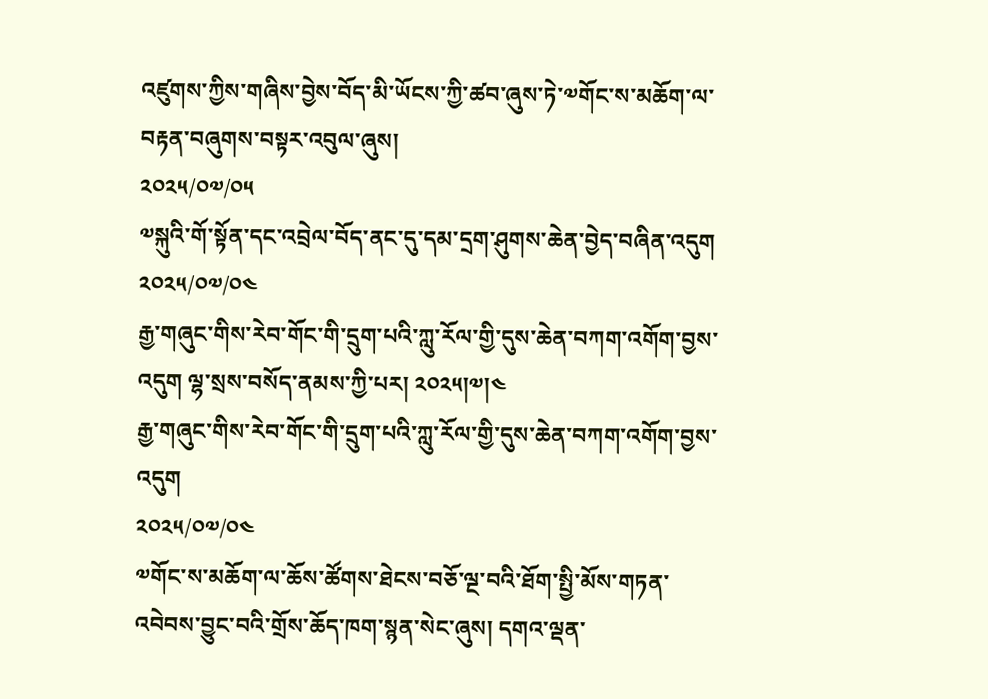འཛུགས་ཀྱིས་གཞིས་བྱེས་བོད་མི་ཡོངས་ཀྱི་ཚབ་ཞུས་ཏེ་༧གོང་ས་མཆོག་ལ་བརྟན་བཞུགས་བསྟར་འབུལ་ཞུས།
༢༠༢༥/༠༧/༠༥
༧སྐུའི་གོ་སྟོན་དང་འབྲེལ་བོད་ནང་དུ་དམ་དྲག་ཤུགས་ཆེན་བྱེད་བཞིན་འདུག
༢༠༢༥/༠༧/༠༤
རྒྱ་གཞུང་གིས་རེབ་གོང་གི་དྲུག་པའི་ཀླུ་རོལ་གྱི་དུས་ཆེན་བཀག་འགོག་བྱས་འདུག ལྷ་སྲས་བསོད་ནམས་ཀྱི་པར། ༢༠༢༥།༧།༤
རྒྱ་གཞུང་གིས་རེབ་གོང་གི་དྲུག་པའི་ཀླུ་རོལ་གྱི་དུས་ཆེན་བཀག་འགོག་བྱས་འདུག
༢༠༢༥/༠༧/༠༤
༧གོང་ས་མཆོག་ལ་ཆོས་ཚོགས་ཐེངས་བཅོ་ལྔ་བའི་ཐོག་སྤྱི་མོས་གཏན་འབེབས་བྱུང་བའི་གྲོས་ཆོད་ཁག་སྙན་སེང་ཞུས། དགའ་ལྡན་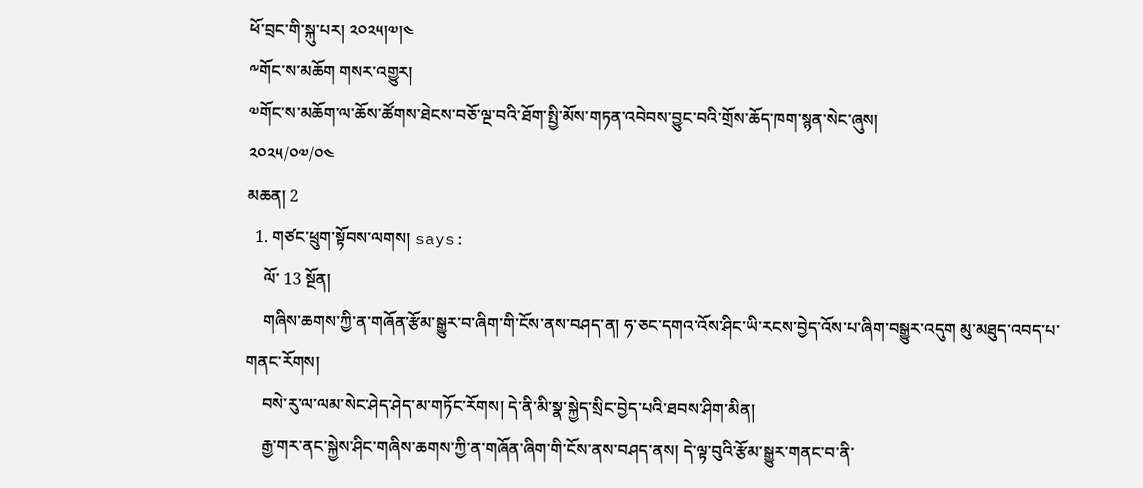ཕོ་བྲང་གི་སྐུ་པར། ༢༠༢༥།༧།༤
༸གོང་ས་མཆོག གསར་འགྱུར།
༧གོང་ས་མཆོག་ལ་ཆོས་ཚོགས་ཐེངས་བཅོ་ལྔ་བའི་ཐོག་སྤྱི་མོས་གཏན་འབེབས་བྱུང་བའི་གྲོས་ཆོད་ཁག་སྙན་སེང་ཞུས།
༢༠༢༥/༠༧/༠༤
མཆན། 2
  1. གཙང་ཕྲུག་སྟོབས་ལགས། says:
    ལོ་ 13 སྔོན།
    གཞིས་ཆགས་ཀྱི་ན་གཞོན་རྩོམ་སྒྱུར་བ་ཞིག་གི་ངོས་ནས་བཤད་ན། ཧ་ཅང་དགའ་འོས་ཤིང་ཡི་རངས་བྱེད་འོས་པ་ཞིག་བསྒྱུར་འདུག མུ་མཐུད་འབད་པ་གནང་རོགས།
    བསེ་རུ་ལ་ལམ་སེང་ཤེད་ཤེད་མ་གཏོང་རོགས། དེ་ནི་མི་སྣ་སྐྱེད་སྲིང་བྱེད་པའི་ཐབས་ཤིག་མིན།
    རྒྱ་གར་ནང་སྐྱེས་ཤིང་གཞིས་ཆགས་ཀྱི་ན་གཞོན་ཞིག་གི་ངོས་ནས་བཤད་ནས། དེ་ལྟ་བུའི་རྩོམ་སྒྱུར་གནང་བ་ནི་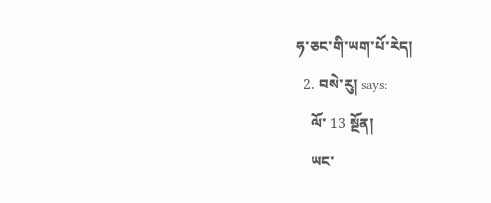ཧ་ཅང་གི་ཡག་པོ་རེད།
  2. བསེ་རུ། says:
    ལོ་ 13 སྔོན།
    ཡང་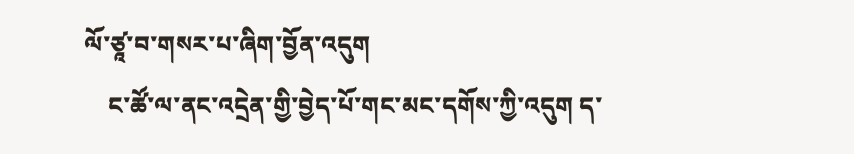ལོ་ཙཱ་བ་གསར་པ་ཞིག་བྱོན་འདུག
    ང་ཚོ་ལ་ནང་འདྲེན་གྱི་བྱེད་པོ་གང་མང་དགོས་ཀྱི་འདུག ད་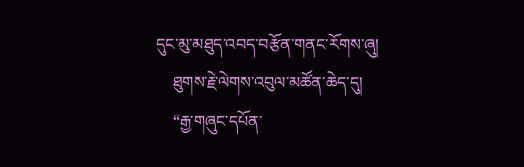དུང་མུ་མཐུད་འབད་བརྩོན་གནང་རོགས་ཞུ།
    ཐུགས་རྗེ་ལེགས་འབུལ་མཚོན་ཆེད་དུ།
    “རྒྱ་གཞུང་དཔོན་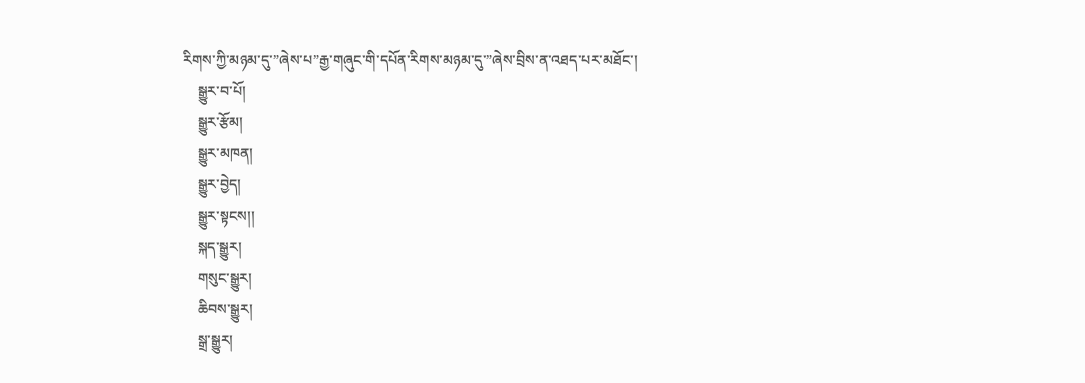རིགས་ཀྱི་མཉམ་དུ་”ཞེས་པ”རྒྱ་གཞུང་གི་དཔོན་རིགས་མཉམ་དུ་”ཞེས་བྲིས་ན་འཐད་པར་མཐོང་།
    སྒྱུར་བ་པོ།
    སྒྱུར་རྩོམ།
    སྒྱུར་མཁན།
    སྒྱུར་བྱེད།
    སྒྱུར་སྟངས།།
    སྐད་སྒྱུར།
    གསུང་སྒྱུར།
    ཆིབས་སྒྱུར།
    སྒྲ་སྒྱུར།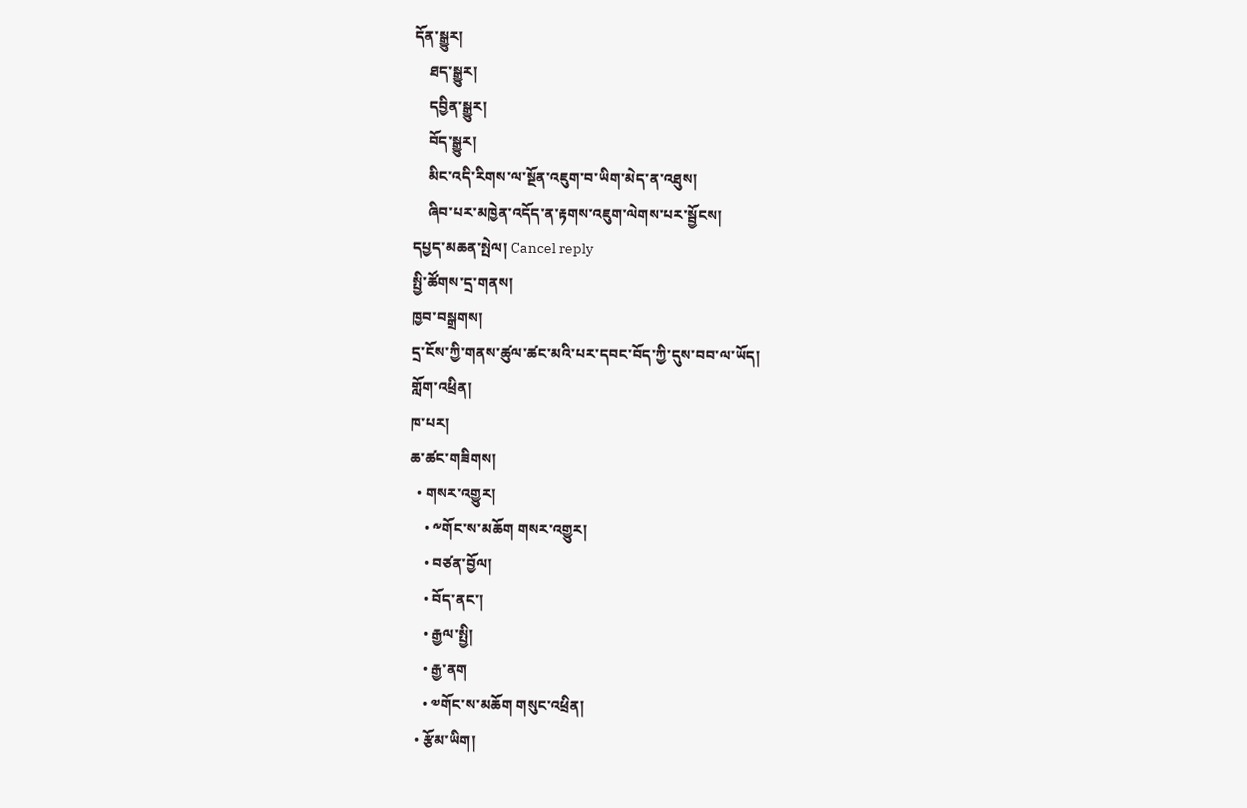དོན་སྒྱུར།
    ཐད་སྒྱུར།
    དབྱིན་སྒྱུར།
    བོད་སྒྱུར།
    མིང་འདི་རིགས་ལ་སྔོན་འཇུག་བ་ཡིག་མེད་ན་འཐུས།
    ཞིབ་པར་མཁྱེན་འདོད་ན་རྟགས་འཇུག་ལེགས་པར་སྦྱོངས།
དཔྱད་མཆན་སྤེལ། Cancel reply
སྤྱི་ཚོགས་དྲ་གནས།
ཁྱབ་བསྒྲགས།
དྲ་ངོས་ཀྱི་གནས་ཚུལ་ཚང་མའི་པར་དབང་བོད་ཀྱི་དུས་བབ་ལ་ཡོད།
གློག་འཕྲིན།
ཁ་པར།
ཆ་ཚང་གཟིགས།
  • གསར་འགྱུར།
    • ༸གོང་ས་མཆོག གསར་འགྱུར།
    • བཙན་བྱོལ།
    • བོད་ནང་།
    • རྒྱལ་སྤྱི།
    • རྒྱ་ནག
    • ༧གོང་ས་མཆོག གསུང་འཕྲིན།
  • རྩོམ་ཡིག།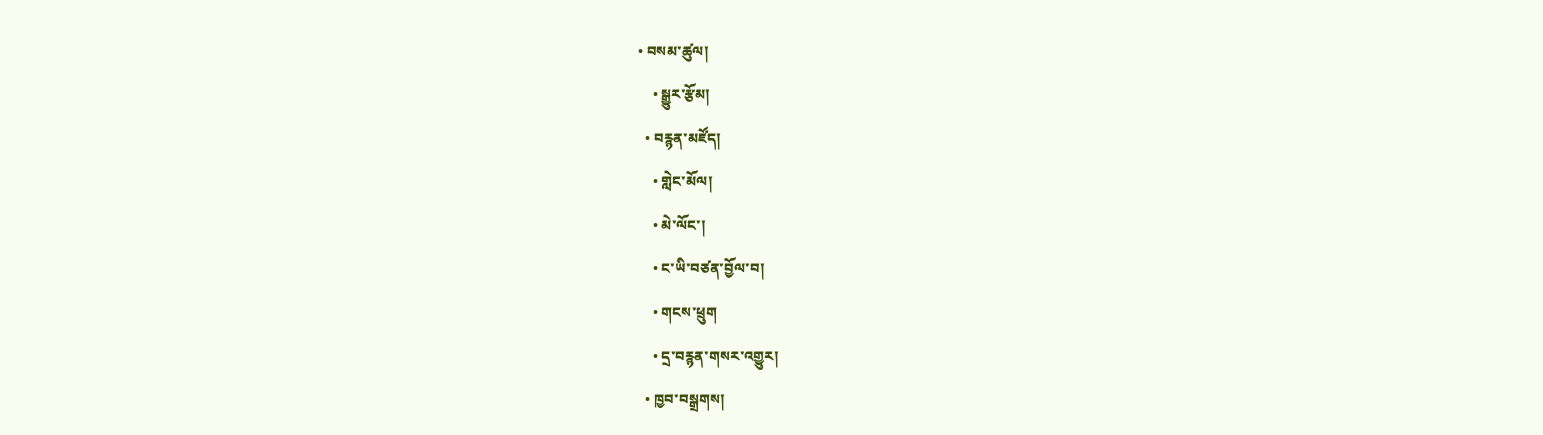• བསམ་ཚུལ།
    • སྒྱུར་རྩོམ།
  • བརྙན་མཛོད།
    • གླེང་མོལ།
    • མེ་ལོང་།
    • ང་ཡི་བཙན་བྱོལ་བ།
    • གངས་ཕྲུག
    • དྲ་བརྙན་གསར་འགྱུར།
  • ཁྱབ་བསྒྲགས།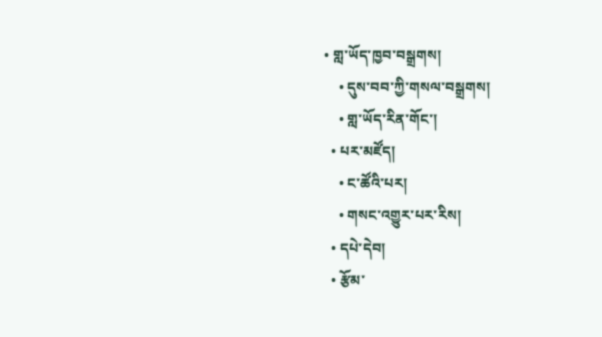• གླ་ཡོད་ཁྱབ་བསྒྲགས།
    • དུས་བབ་ཀྱི་གསལ་བསྒྲགས།
    • གླ་ཡོད་རིན་གོང་།
  • པར་མཛོད།
    • ང་ཚོའི་པར།
    • གསང་འགྱུར་པར་རིས།
  • དཔེ་དེབ།
  • རྩོམ་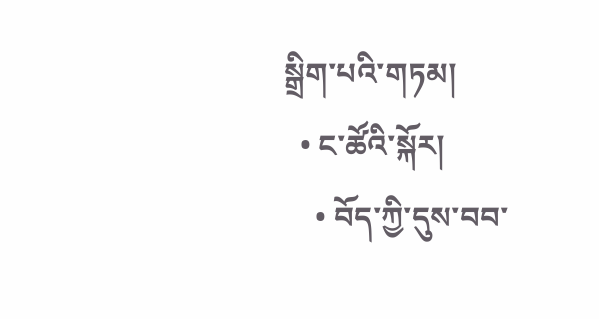སྒྲིག་པའི་གཏམ།
  • ང་ཚོའི་སྐོར།
    • བོད་ཀྱི་དུས་བབ་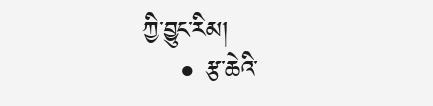ཀྱི་བྱུང་རིམ།
    • རྩ་ཆེའི་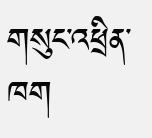གསུང་འཕྲིན་ཁག